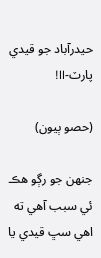حيدرآباد جو قيدي پارٽ-II!

(حصو ٻيون)

جنهن جو رڳو هڪ ئي سبب آهي ته اهي سڀ قيدي يا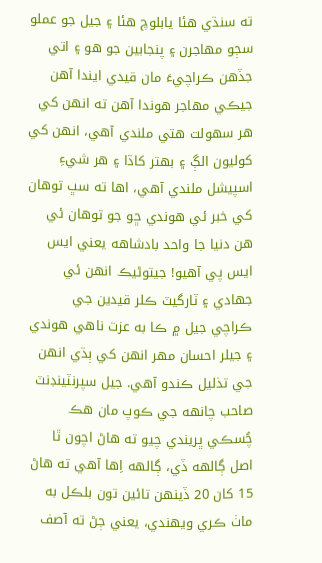ته سنڌي هئا يابلوچ هئا ۽ جيل جو عملو سڄو مهاجرن ۽ پنجابين جو هو ۽ اتي جڏهن ڪراچيءَ مان قيدي ايندا آهن جيڪي مهاجر هوندا آهن ته انهن کي هر سهولت هتي ملندي آهي، انهن کي کوليون الڳ ۽ بهتر کاڌا ۽ هر شيءِ اسپيشل ملندي آهي، اها ته سڀ توهان کي خبر ئي هوندي ڇو جو توهان ئي هن دنيا جا واحد بادشاهه يعني ايس ايس پي آهيو! جيتوڻيڪ انهن ئي جهادي ۽ ٽارگيٽ ڪلر قيدين جي ڪراچي جيل ۾ ڪا به عزت ناهي هوندي ۽ جيلر احسان مهر انهن کي ٻڌي انهن جي تذليل ڪندو آهي. جيل سپرنٽينڊنٽ صاحب چانهه جي ڪوپ مان هڪ چُسڪي ڀريندي چيو ته هاڻ اچون ٿا اصل ڳالهه ڏي، ڳالهه اِها آهي ته هاڻ 15 کان 20 ڏينهن تائين تون بلڪل به ماٺ ڪري ويهندي، يعني ڄڻ ته آصف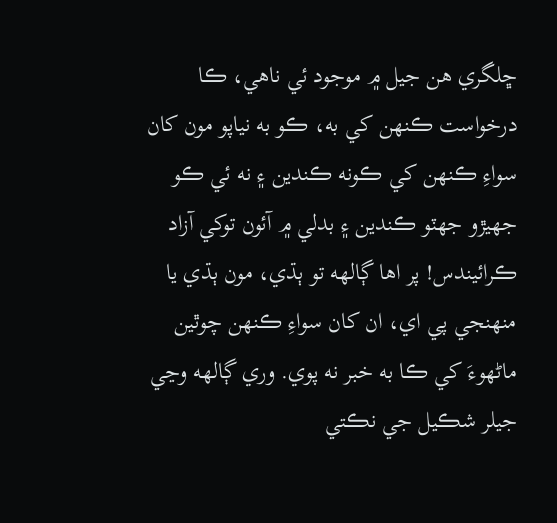ڇلگري هن جيل ۾ موجود ئي ناهي، ڪا درخواست ڪنهن کي به، ڪو به نياپو مون کان سواءِ ڪنهن کي ڪونه ڪندين ۽ نه ئي ڪو جھيڙو جھٽو ڪندين ۽ بدلي ۾ آئون توکي آزاد ڪرائيندس! پر اها ڳالهه تو ٻڌي، مون ٻڌي يا منهنجي پي اي، ان کان سواءِ ڪنهن چوٿين ماڻهوءَ کي ڪا به خبر نه پوي. وري ڳالهه وڃي جيلر شڪيل جي نڪتي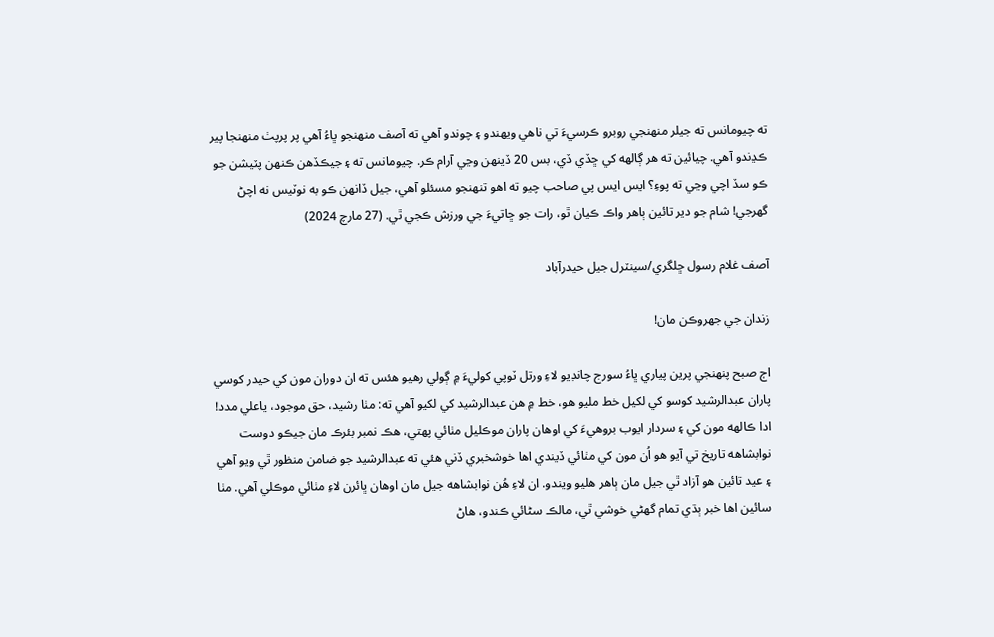ته چيومانس ته جيلر منهنجي روبرو ڪرسيءَ تي ناهي ويهندو ۽ چوندو آهي ته آصف منهنجو ڀاءُ آهي پر پرپٺ منهنجا پير ڪڍندو آهي. چيائين ته هر ڳالهه کي ڇڏي ڏي، بس 20 ڏينهن وڃي آرام ڪر. چيومانس ته ۽ جيڪڏهن ڪنهن پٽيشن جو ڪو سڏ اچي وڃي ته پوءِ؟ ايس ايس پي صاحب چيو ته اهو تنهنجو مسئلو آهي، جيل ڏانهن ڪو به نوٽيس نه اچڻ گھرجي! شام جو دير تائين ٻاهر واڪ ڪيان ٿو، رات جو ڇاتيءَ جي ورزش ڪجي ٿي. (27 مارچ 2024)

آصف غلام رسول ڇلگري/سينٽرل جيل حيدرآباد

زندان جي جھروڪن مان!

اڄ صبح پنهنجي پرين پياري ڀاءُ سورج چانڊيو لاءِ ورتل ٽوپي کوليءَ ۾ ڳولي رهيو هئس ته ان دوران مون کي حيدر کوسي پاران عبدالرشيد کوسو کي لکيل خط مليو هو، خط ۾ هن عبدالرشيد کي لکيو آهي ته: مٺا رشيد، حق موجود، ياعلي مدد! ادا ڪالهه مون کي ۽ سردار ايوب بروهيءَ کي اوهان پاران موڪليل مٺائي پهتي، هڪ نمبر بئرڪ مان جيڪو دوست نوابشاهه تاريخ تي آيو هو اُن مون کي مٺائي ڏيندي اها خوشخبري ڏني هئي ته عبدالرشيد جو ضامن منظور ٿي ويو آهي ۽ عيد تائين هو آزاد ٿي جيل مان ٻاهر هليو ويندو. ان لاءِ هُن نوابشاهه جيل مان اوهان ڀائرن لاءِ مٺائي موڪلي آهي. مٺا سائين اها خبر ٻڌي تمام گھڻي خوشي ٿي، مالڪ سڻائي ڪندو، هاڻ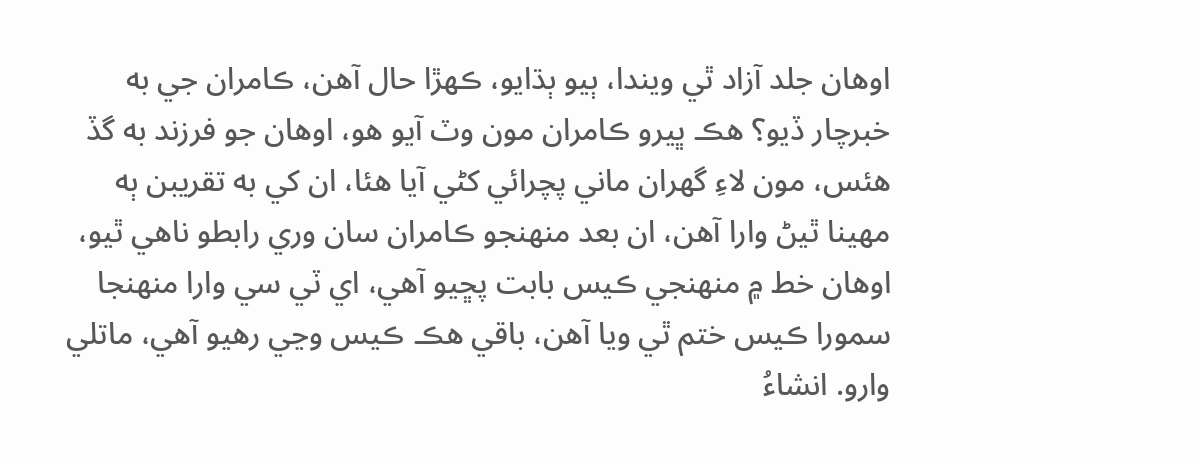اوهان جلد آزاد ٿي ويندا، ٻيو ٻڌايو، ڪهڙا حال آهن، ڪامران جي به خبرچار ڏيو؟ هڪ ڀيرو ڪامران مون وٽ آيو هو، اوهان جو فرزند به گڏ هئس، مون لاءِ گھران ماني پچرائي کڻي آيا هئا، ان کي به تقريبن ٻه مهينا ٿيڻ وارا آهن، ان بعد منهنجو ڪامران سان وري رابطو ناهي ٿيو، اوهان خط ۾ منهنجي ڪيس بابت پڇيو آهي، اي ٽي سي وارا منهنجا سمورا ڪيس ختم ٿي ويا آهن، باقي هڪ ڪيس وڃي رهيو آهي، ماتلي وارو. انشاءُ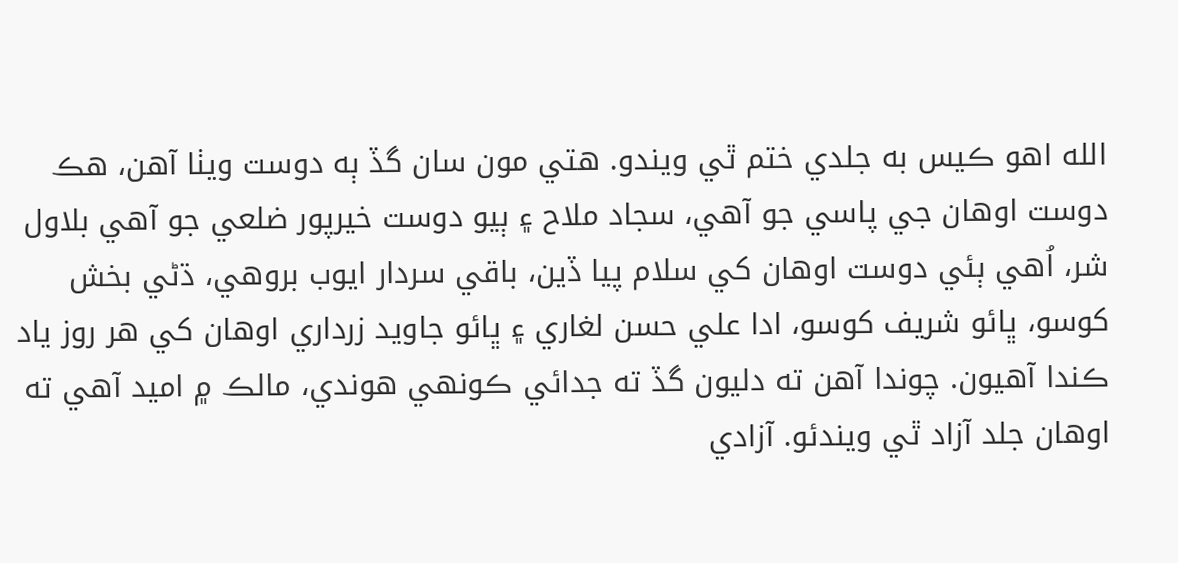الله اهو ڪيس به جلدي ختم ٿي ويندو. هتي مون سان گڏ ٻه دوست ويٺا آهن، هڪ دوست اوهان جي پاسي جو آهي، سجاد ملاح ۽ ٻيو دوست خيرپور ضلعي جو آهي بلاول شر، اُهي ٻئي دوست اوهان کي سلام پيا ڏين، باقي سردار ايوب بروهي، ڌڻي بخش کوسو، ڀائو شريف کوسو، ادا علي حسن لغاري ۽ ڀائو جاويد زرداري اوهان کي هر روز ياد ڪندا آهيون. چوندا آهن ته دليون گڏ ته جدائي ڪونهي هوندي، مالڪ ۾ اميد آهي ته اوهان جلد آزاد ٿي ويندئو. آزادي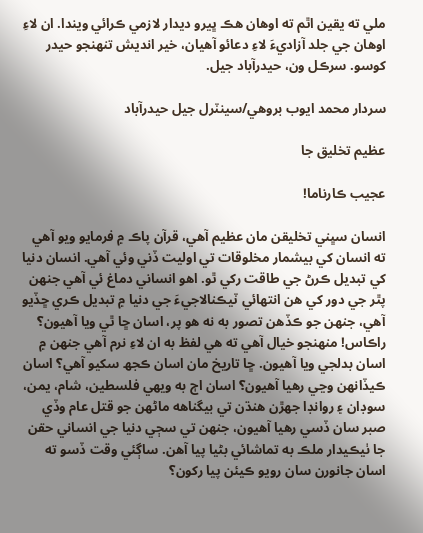ملي ته يقين اٿم ته اوهان هڪ ڀيرو ديدار لازمي ڪرائي ويندا. ان لاءِ اوهان جي جلد آزاديءَ لاءِ دعائو آهيان، خير انديش تنهنجو حيدر کوسو. سرڪل ون، حيدرآباد جيل.

سردار محمد ايوب بروهي/سينٽرل جيل حيدرآباد

عظيم تخليق جا

عجيب ڪارناما!

انسان سڀني تخليقن مان عظيم آهي، قرآن پاڪ ۾ فرمايو ويو آهي ته انسان کي بيشمار مخلوقات تي اوليت ڏني وئي آهي. انسان دنيا کي تبديل ڪرڻ جي طاقت رکي ٿو. اهو انساني دماغ ئي آهي جنهن پٿر جي دور کي هن انتهائي ٽيڪنالاجيءَ جي دنيا ۾ تبديل ڪري ڇڏيو آهي، جنهن جو ڪڏهن تصور به نه ھو پر، اسان ڇا ٿي ويا آهيون؟ راڪاس! منهنجو خيال آهي ته هي لفظ به ان لاءِ نرم آهي جنهن ۾ اسان بدلجي ويا آهيون. ڇا تاريخ مان اسان ڪجھ سکيو آھي؟ اسان ڪيڏانهن وڃي رهيا آهيون؟ اسان اڄ به ويھي فلسطين، شام، يمن، سوڊان ۽ روانڊا جهڙن هنڌن تي بيگناهه ماڻهن جو قتل عام وڏي صبر سان ڏسي رهيا آهيون، جنهن تي سڄي دنيا جي انساني حقن جا ٺيڪيدار ملڪ به تماشائي بڻيا پيا آهن. ساڳئي وقت ڏسو ته اسان جانورن سان رويو ڪيئن پيا رکون؟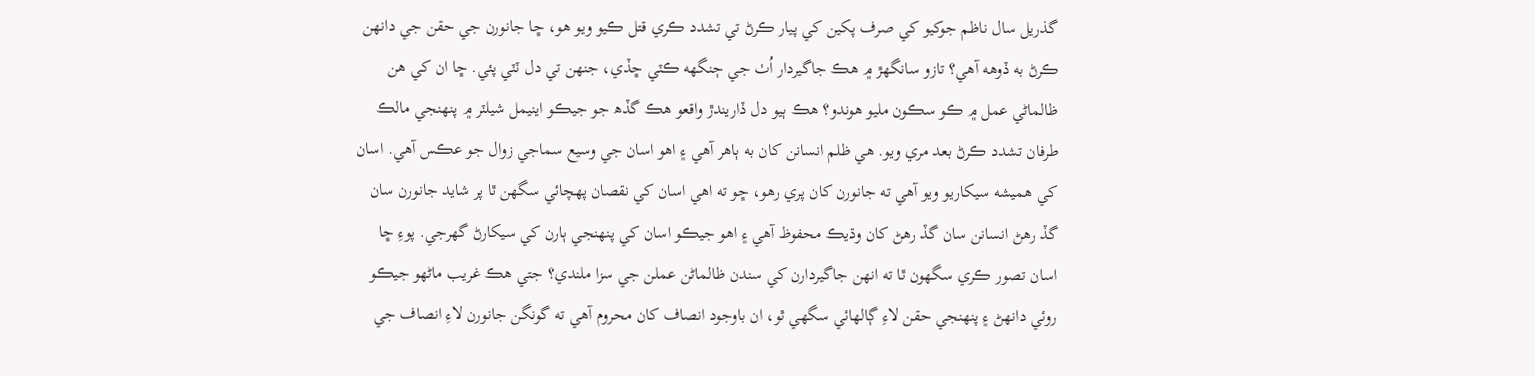گذريل سال ناظم جوکيو کي صرف پکين کي پيار ڪرڻ تي تشدد ڪري قتل ڪيو ويو هو، ڇا جانورن جي حقن جي دانهن ڪرڻ به ڏوهه آهي؟ تازو سانگهڙ ۾ هڪ جاگيردار اُٺ جي ڄنگھه ڪٽي ڇڏي، جنهن تي دل ٽٽي پئي. ڇا ان کي هن ظالماڻي عمل ۾ ڪو سڪون مليو هوندو؟ هڪ ٻيو دل ڏاريندڙ واقعو هڪ گڏھ جو جيڪو اينيمل شيلٽر ۾ پنهنجي مالڪ طرفان تشدد ڪرڻ بعد مري ويو. هي ظلم انسانن کان به ٻاهر آهي ۽ اهو اسان جي وسيع سماجي زوال جو عڪس آهي. اسان کي هميشه سيکاريو ويو آهي ته جانورن کان پري رهو، ڇو ته اهي اسان کي نقصان پهچائي سگهن ٿا پر شايد جانورن سان گڏ رهڻ انسانن سان گڏ رهڻ کان وڌيڪ محفوظ آهي ۽ اھو جيڪو اسان کي پنھنجي ٻارن کي سيکارڻ گھرجي. پوءِ ڇا اسان تصور ڪري سگهون ٿا ته انهن جاگيردارن کي سندن ظالماڻن عملن جي سزا ملندي؟ جتي ھڪ غريب ماڻهو جيڪو روئي دانھڻ ۽ پنهنجي حقن لاءِ ڳالهائي سگهي ٿو، ان باوجود انصاف کان محروم آھي ته گونگن جانورن لاءِ انصاف جي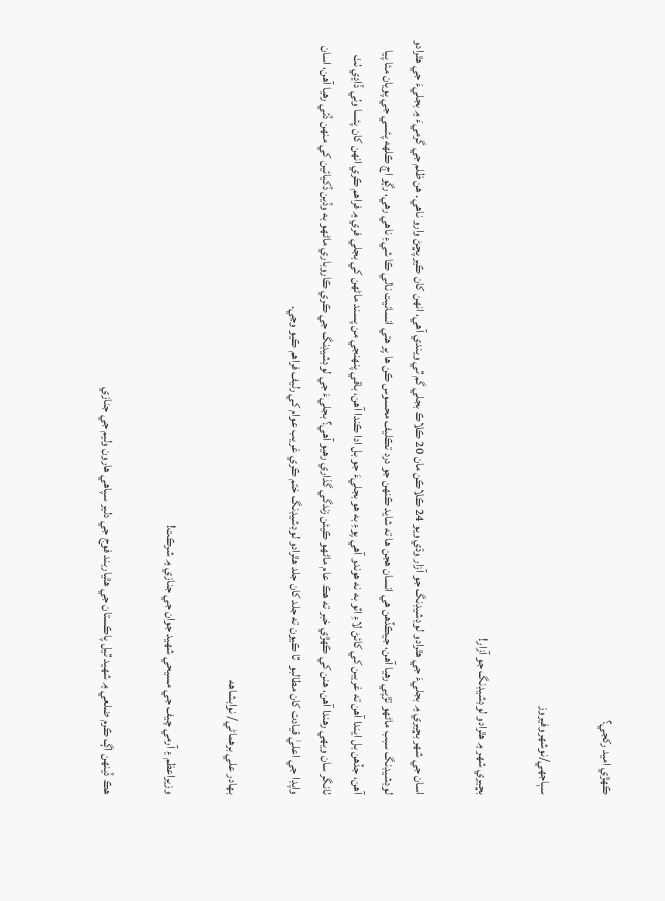ڪھڙي اميد رکجي؟

سٻاجهي/نوشھروفيروز

بڇيري شهر ۾ ھٿرادو لوڊشيڊنگ جو آزار!

اسان جي شهر بڇيري ۾ بجليءَ جي ھٿرادو لوڊشيڊنگ جو آزار وڌي ويو 24 ڪلاڪن مان 20 ڪلاڪ بجلي گم ٿي ويندي آهي، انهن کان ڪير پڇڻ وارو ناهي. ھن ظلم جي گرميءَ ۾ بجليءَ جي ھٿرادو لوڊشيڊنگ سبب ماڻهو تڙپي رهيا آهن، جيڪڏهن ھي انسان ھجن ھا ته شايد ڪنهن جو درد تڪليف محسوس ڪن ھا پر ھتي انسانيت نالي ڪا شيءِ ناهي رهي، رڳو اڄ ڪلهه پئسي جي پويان مئا پيا آھن، جڏهن بل ايندا آهن ته غريبن کي کائڻ لاءِ اٽو به نه ھوندو آھي پوءِ به ھو بجليءَ جو بل ادا ڪندا آهن، باقي پنهنجي من پسند ماڻهن کي بجلي فري ۾ فراھم ڪري انهن کان پئسا وٺي ڏاڍي ٺٺ ٺانگر سان ويھي رھندا آھن، ھنن کي ڪھڙي خبر ته ھڪ عام ماڻهو ڪيئن زندگي گذاري رهيو آهي؟ بجليءَ جي لوڊشيڊنگ جي ڪري ڪاروباري ماڻهو به وڏين ڏکيائين کي منهن ڏئي رهيا آهن، اسان واپڊا جي اعليٰ قيادت کان مطالبو  ٿا ڪيون ته جلد کان جلد ھٿرادو لوڊشيڊنگ ختم ڪري غريب عوام کي رليف فراهم ڪيو وڃي.

بھادر علي برھماڻي/ نوابشاهه

وزيراعظم ۽ آرمي چيف جي مسيحي شھيد جوان جي جنازي ۾ شرڪت!

ھڪ ڏينھن اڳ ڪرم ضلعي ۾ شهيد ٿيل پاڪستان جي هٿياربند فوج جي دلير سپاهي هارون وليم جي جنازي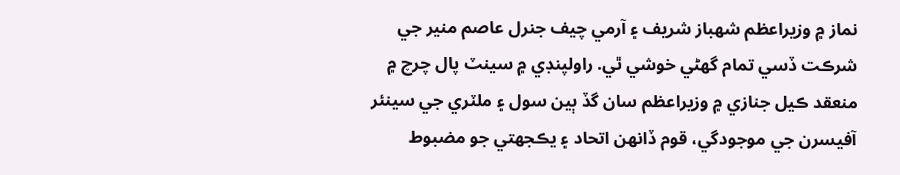نماز ۾ وزيراعظم شهباز شريف ۽ آرمي چيف جنرل عاصم منير جي شرڪت ڏسي تمام گھڻي خوشي ٿي. راولپنڊي ۾ سينٽ پال چرچ ۾ منعقد ڪيل جنازي ۾ وزيراعظم سان گڏ ٻين سول ۽ ملٽري جي سينئر آفيسرن جي موجودگي، قوم ڏانھن اتحاد ۽ يڪجهتي جو مضبوط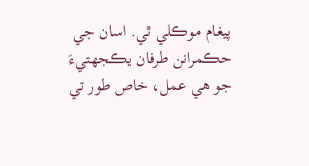پيغام موڪلي ٿي. اسان جي حڪمرانن طرفان يڪجهتيءَ جو هي عمل، خاص طور تي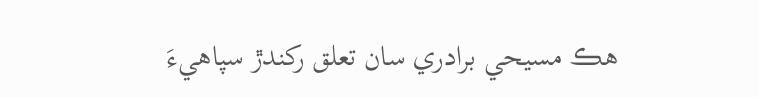هڪ مسيحي برادري سان تعلق رکندڙ سپاهيءَ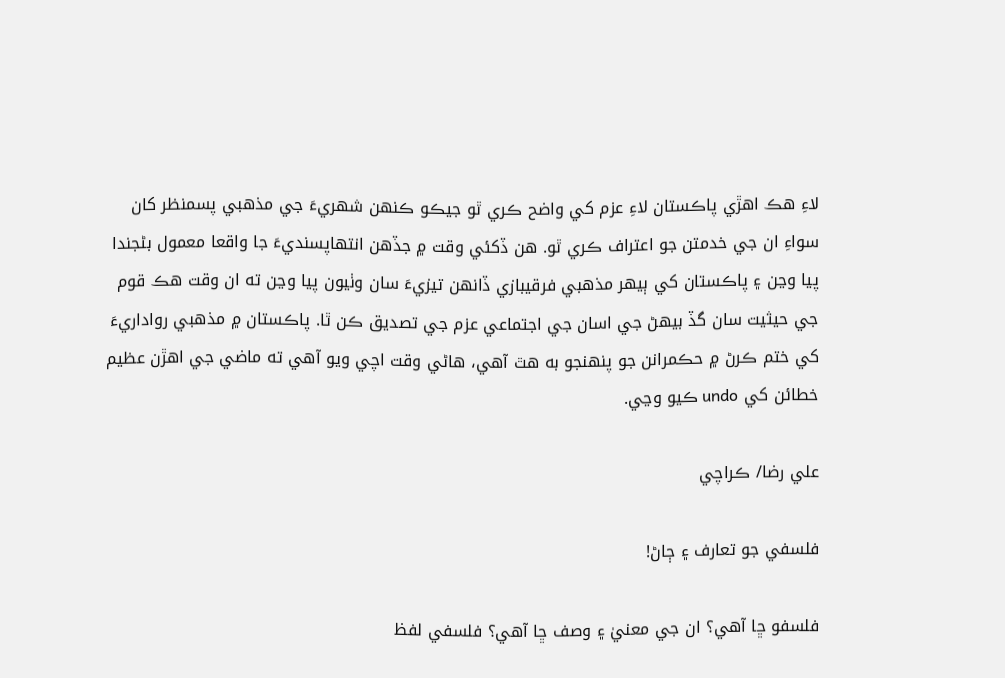لاءِ هڪ اهڙي پاڪستان لاءِ عزم کي واضح ڪري ٿو جيڪو ڪنھن شھريءَ جي مذهبي پسمنظر کان سواءِ ان جي خدمتن جو اعتراف ڪري ٿو. هن ڏکئي وقت ۾ جڏهن انتهاپسنديءَ جا واقعا معمول بڻجندا پيا وڃن ۽ پاڪستان کي ٻيھر مذھبي فرقيبازي ڏانھن تيزيءَ سان وٺيون پيا وڃن ته ان وقت هڪ قوم جي حيثيت سان گڏ بيهڻ جي اسان جي اجتماعي عزم جي تصديق ڪن ٿا. پاڪستان ۾ مذھبي رواداريءَ کي ختم ڪرڻ ۾ حڪمرانن جو پنھنجو به ھٿ آھي، ھاڻي وقت اچي ويو آھي ته ماضي جي اھڙن عظيم خطائن کي undo ڪيو وڃي.

علي رضا/ ڪراچي

فلسفي جو تعارف ۽ ڄاڻ!

فلسفو ڇا آهي؟ ان جي معنيٰ ۽ وصف ڇا آهي؟ فلسفي لفظ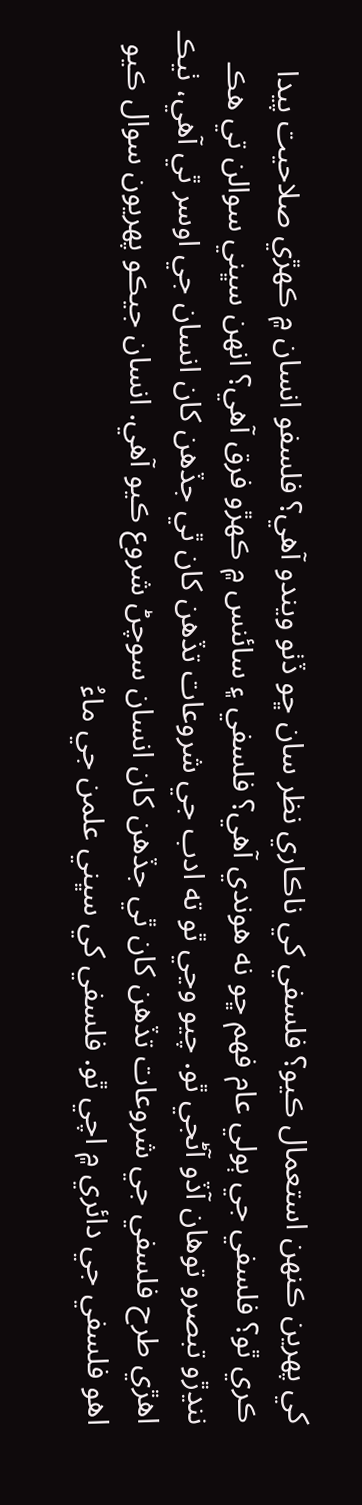کي پهرين ڪنهن استعمال ڪيو؟ فلسفي کي ناڪاري نظر سان ڇو ڏٺو ويندو آهي؟ فلسفو انسان ۾ ڪهڙي صلاحيت پيدا ڪري ٿو؟ فلسفي جي ٻولي عام فهم ڇو نه هوندي آهي؟ فلسفي ۽ سائنس ۾ ڪهڙو فرق آهي؟ انهن سڀني سوالن تي هڪ ننڍڙو تبصرو توهان آڏو آڻجي ٿو. چيو وڃي ٿو ته ادب جي شروعات تڏهن کان ٿي جڏهن کان انسان جي اوسر ٿي آهي، ٺيڪ اهڙي طرح فلسفي جي شروعات تڏهن کان ٿي جڏهن کان انسان سوچڻ شروع ڪيو آهي. انسان جيڪو پهريون سوال ڪيو اهو فلسفي جي دائري ۾ اچي ٿو. فلسفي کي سڀني علمن جي ماءُ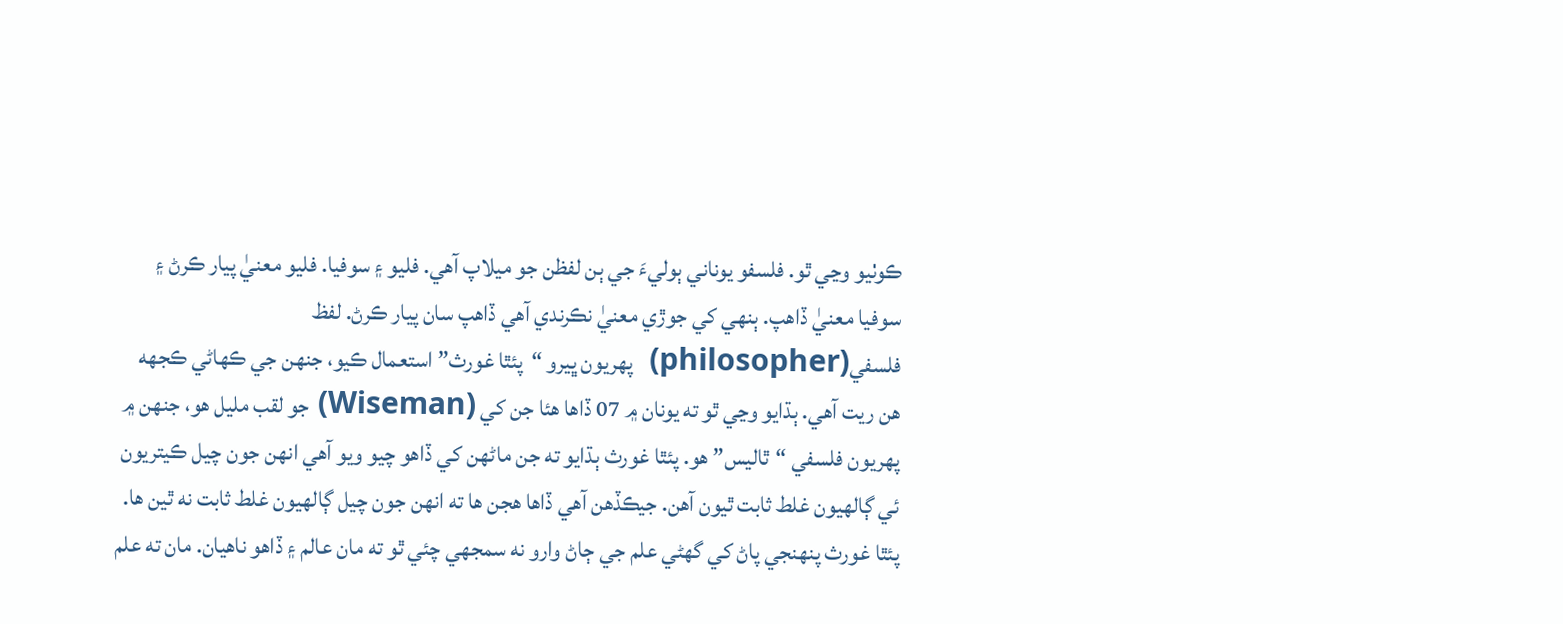ڪوٺيو وڃي ٿو. فلسفو يوناني ٻوليءَ جي ٻن لفظن جو ميلاپ آهي. فليو ۽ سوفيا. فليو معنيٰ پيار ڪرڻ ۽ سوفيا معنيٰ ڏاهپ. ٻنهي کي جوڙي معنيٰ نڪرندي آهي ڏاهپ سان پيار ڪرڻ. لفظ فلسفي(philosopher)  پهريون ڀيرو “پئٿا غورث” استعمال ڪيو، جنهن جي ڪهاڻي ڪجهه هن ريت آهي. ٻڌايو وڃي ٿو ته يونان ۾ 07 ڏاها هئا جن کي (Wiseman) جو لقب مليل هو، جنهن ۾ پهريون فلسفي “ٿاليس” هو. پئٿا غورث ٻڌايو ته جن ماڻهن کي ڏاهو چيو ويو آهي انهن جون چيل ڪيتريون ئي ڳالهيون غلط ثابت ٿيون آهن. جيڪڏهن آهي ڏاها هجن ها ته انهن جون چيل ڳالهيون غلط ثابت نه ٿين ها. پئٿا غورث پنهنجي پاڻ کي گهڻي علم جي ڄاڻ وارو نه سمجهي چئي ٿو ته مان عالم ۽ ڏاهو ناهيان. مان ته علم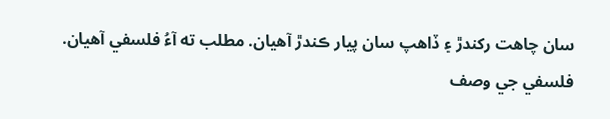سان چاهت رکندڙ ۽ ڏاهپ سان پيار ڪندڙ آهيان. مطلب ته آءُ فلسفي آهيان. فلسفي جي وصف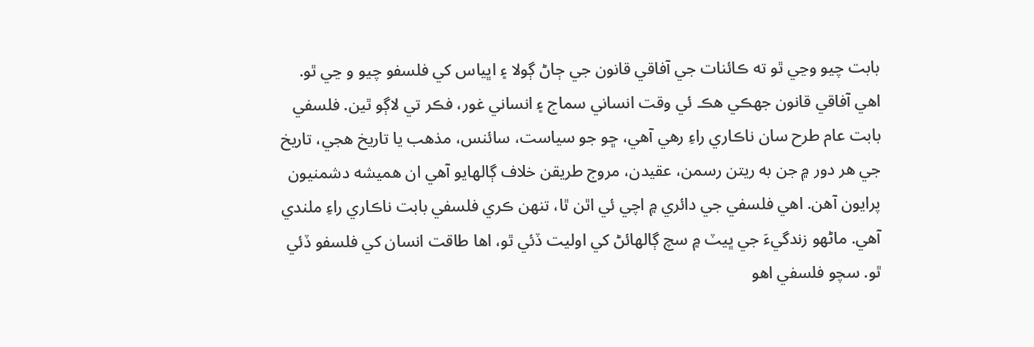بابت چيو وڃي ٿو ته ڪائنات جي آفاقي قانون جي ڄاڻ ڳولا ۽ اڀياس کي فلسفو چيو و ڃي ٿو. اهي آفاقي قانون جهڪي هڪ ئي وقت انساني سماج ۽ انساني غور، فڪر تي لاڳو ٿين. فلسفي بابت عام طرح سان ناڪاري راءِ رهي آهي، ڇو جو سياست، سائنس، مذهب يا تاريخ هجي، تاريخ جي هر دور ۾ جن به ريتن رسمن، عقيدن، مروج طريقن خلاف ڳالهايو آهي ان هميشه دشمنيون پرايون آهن. اهي فلسفي جي دائري ۾ اچي ئي اٿن ٿا، تنهن ڪري فلسفي بابت ناڪاري راءِ ملندي آهي. ماڻهو زندگيءَ جي ڀيٽ ۾ سچ ڳالهائڻ کي اوليت ڏئي ٿو، اها طاقت انسان کي فلسفو ڏئي ٿو. سچو فلسفي اهو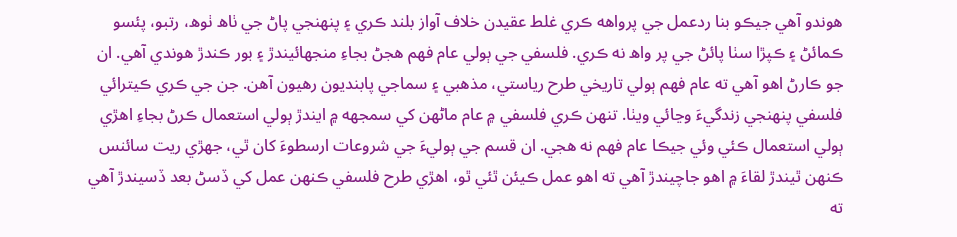هوندو آهي جيڪو بنا ردعمل جي پرواهه ڪري غلط عقيدن خلاف آواز بلند ڪري ۽ پنهنجي پاڻ جي ٺاھ ٺوھ، رتبو، پئسو ڪمائڻ ۽ ڪپڙا سٺا پائڻ جي پر واھ نه ڪري. فلسفي جي ٻولي عام فهم هجڻ بجاءِ منجهائيندڙ ۽ بور ڪندڙ هوندي آهي. ان جو ڪارڻ اهو آهي ته عام فهم ٻولي تاريخي طرح رياستي، مذهبي ۽ سماجي پابنديون رهيون آهن. جن جي ڪري ڪيترائي فلسفي پنهنجي زندگيءَ وڃائي ويٺا. تنهن ڪري فلسفي ۾ عام ماڻهن کي سمجهه ۾ ايندڙ ٻولي استعمال ڪرڻ بجاءِ اهڙي ٻولي استعمال ڪئي وئي جيڪا عام فهم نه هجي. ان قسم جي ٻوليءَ جي شروعات ارسطوءَ کان ٿي، جهڙي ريت سائنس ڪنهن ٿيندڙ لقاءَ ۾ اهو جاچيندڙ آهي ته اهو عمل ڪيئن ٿئي ٿو، اهڙي طرح فلسفي ڪنهن عمل کي ڏسڻ بعد ڏسيندڙ آهي ته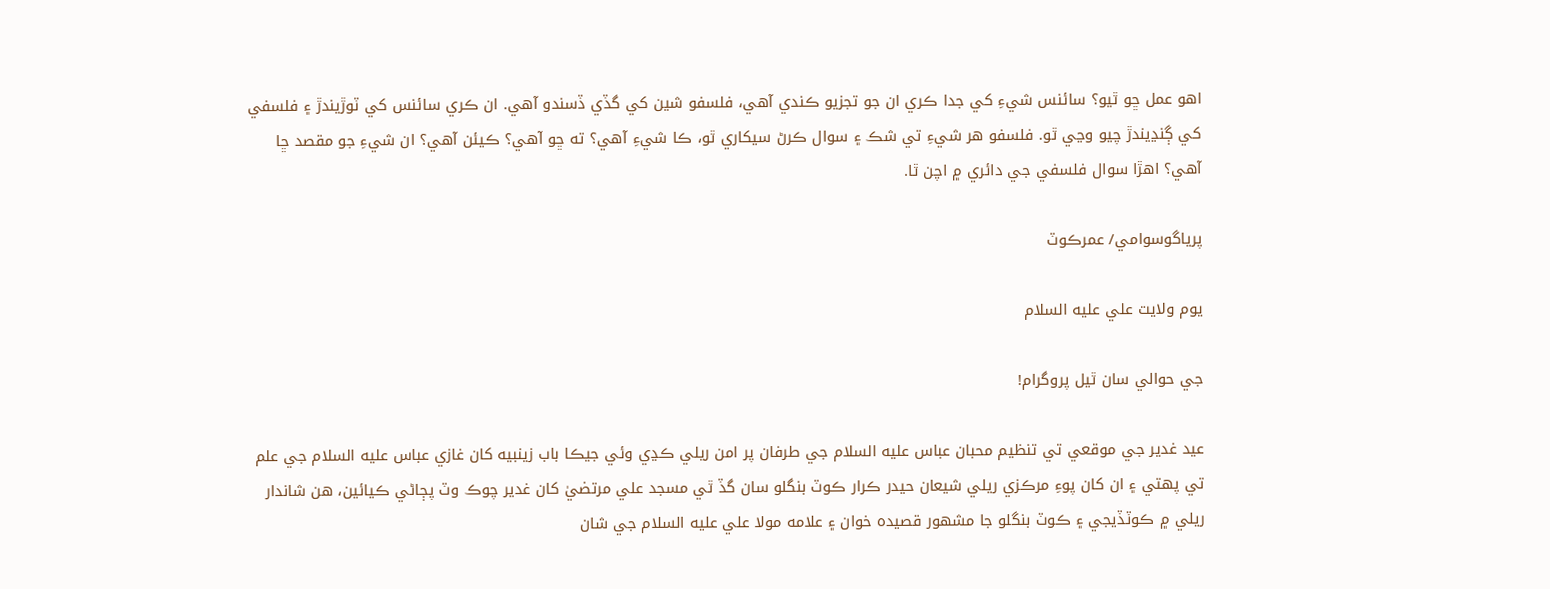اهو عمل ڇو ٿيو؟ سائنس شيءِ کي جدا ڪري ان جو تجزيو ڪندي آهي، فلسفو شين کي گڏي ڏسندو آهي. ان ڪري سائنس کي ٽوڙيندڙ ۽ فلسفي کي ڳنڍيندڙ چيو وڃي ٿو. فلسفو هر شيءِ تي شڪ ۽ سوال ڪرڻ سيکاري ٿو، ڪا شيءِ آهي؟ ته ڇو آهي؟ ڪيئن آهي؟ ان شيءِ جو مقصد ڇا آهي؟ اهڙا سوال فلسفي جي دائري ۾ اچن ٿا.

پرياگوسوامي/ عمرڪوٽ

يوم ولايت علي عليه السلام

جي حوالي سان ٿيل پروگرام!

عيد غدير جي موقعي تي تنظيم محبان عباس عليه السلام جي طرفان پر امن ريلي ڪڍي وئي جيڪا باب زينبيه کان غازي عباس عليه السلام جي علم تي پهتي ۽ ان کان پوءِ مرڪزي ريلي شيعان حيدر ڪرار ڪوٽ بنگلو سان گڏ ٿي مسجد علي مرتضيٰ کان غدير چوڪ وٽ پڄاڻي ڪيائين، هن شاندار ريلي ۾ ڪوٽڏيجي ۽ ڪوٽ بنگلو جا مشهور قصيده خوان ۽ علامه مولا علي عليه السلام جي شان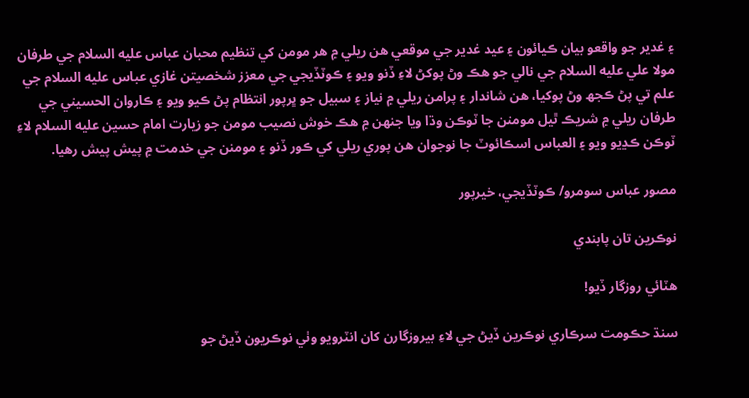۽ غدير جو واقعو بيان ڪيائون ۽ عيد غدير جي موقعي هن ريلي ۾ هر مومن کي تنظيم محبان عباس عليه السلام جي طرفان مولا علي عليه السلام جي نالي جو هڪ وڻ پوکڻ لاءِ ڏنو ويو ۽ ڪوٽڏيجي جي معزز شخصيتن غازي عباس عليه السلام جي علم تي پڻ ڪجھ وڻ پوکيا، هن شاندار ۽ پرامن ريلي ۾ نياز ۽ سبيل جو ڀرپور انتظام پڻ ڪيو ويو ۽ ڪاروان الحسيني جي طرفان ريلي ۾ شريڪ ٿيل مومنن جا ٽوڪن وڌا ويا جنهن ۾ هڪ خوش نصيب مومن جو زيارت امام حسين عليه السلام لاءِ ٽوڪن ڪڍيو ويو ۽ العباس اسڪائوٽ جا نوجوان هن پوري ريلي کي ڪور ڏنو ۽ مومنن جي خدمت ۾ پيش پيش رھيا.

مصور عباس سومرو/ ڪوٽڏيجي، خيرپور

نوڪرين تان پابندي

ھٽائي روزگار ڏيو!

سنڌ حڪومت سرڪاري نوڪرين ڏيڻ جي لاءِ بيروزگارن کان انٽرويو وٺي نوڪريون ڏيڻ جو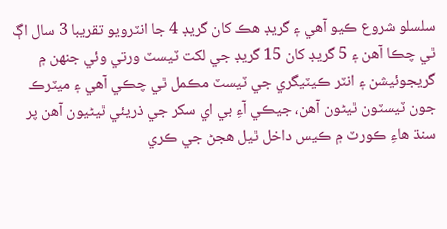سلسلو شروع ڪيو آهي ۽ گريڊ هڪ کان گريڊ 4 جا انٽرويو تقريبا 3 سال اڳ ٿي چڪا آھن ۽ 5 گريڊ کان 15 گريڊ جي لکت ٽيسٽ ورتي وئي جنھن ۾ گريجوئيشن ۽ انٽر ڪيٽيگري جي ٽيسٽ مڪمل ٿي چڪي آھي ۽ ميٽرڪ جون ٽيسٽون ٿيڻون آھن، جيڪي آءِ بي اي سکر جي ذريئي ٿيڻيون آھن پر سنڌ ھاءِ ڪورٽ ۾ ڪيس داخل ٿيل هجڻ جي ڪري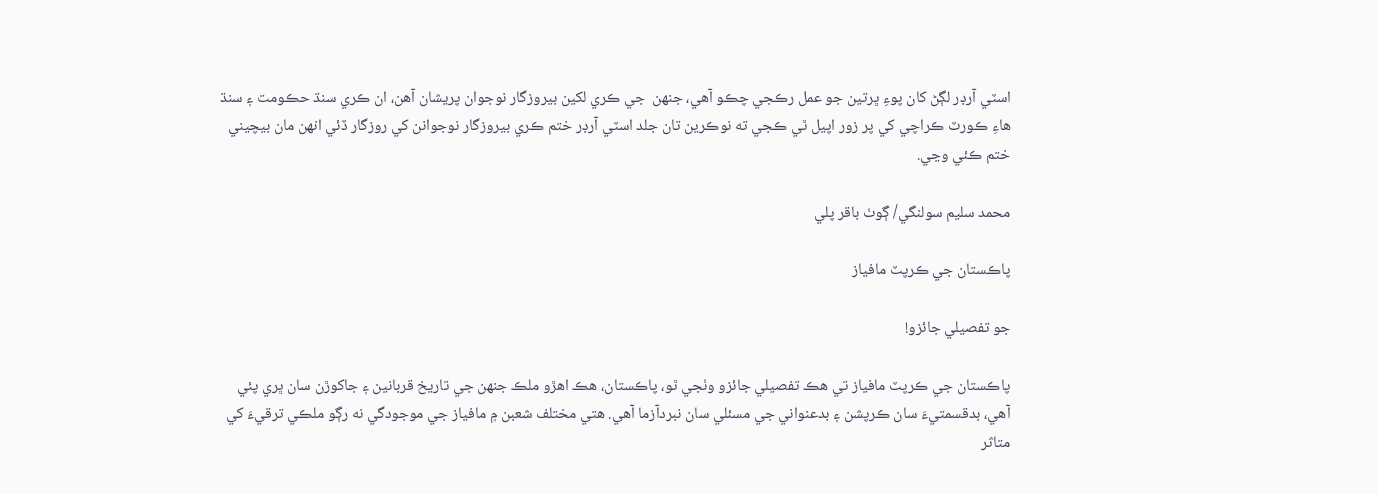اسٽي آرڊر لڳڻ کان پوءِ ڀرتين جو عمل رڪجي چڪو آھي، جنھن  جي ڪري لکين بيروزگار نوجوان پريشان آھن، ان ڪري سنڌ حڪومت ۽ سنڌ ھاءِ ڪورٽ ڪراچي کي پر زور اپيل ٿي ڪجي ته نوڪرين تان جلد اسٽي آرڊر ختم ڪري بيروزگار نوجوانن کي روزگار ڏئي انهن مان بيچيني ختم ڪئي وڃي.

محمد سليم سولنگي/ ڳوٺ باقر پلي

پاڪستان جي ڪرپٽ مافياز

جو تفصيلي جائزو!

پاڪستان جي ڪرپٽ مافياز تي ھڪ تفصيلي جائزو وٺجي ٿو، پاڪستان، ھڪ اهڙو ملڪ جنھن جي تاريخ قربانين ۽ جاکوڙن سان ڀري پئي آهي، بدقسمتيءَ سان ڪرپشن ۽ بدعنواني جي مسئلي سان نبردآزما آهي. هتي مختلف شعبن ۾ مافياز جي موجودگي نه رڳو ملڪي ترقيءَ کي متاثر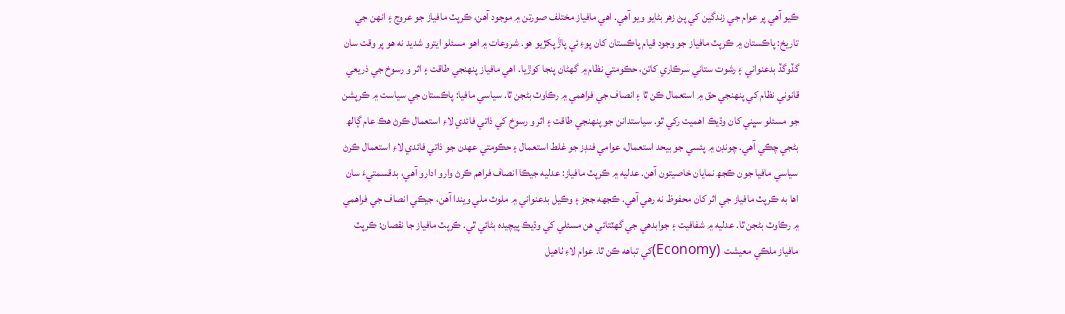ڪيو آهي پر عوام جي زندگين کي پڻ زهر بڻايو ويو آهي. اهي مافياز مختلف صورتن ۾ موجود آهن، ڪرپٽ مافياز جو عروج ۽ انھن جي تاريخ: پاڪستان ۾ ڪرپٽ مافياز جو وجود قيام پاڪستان کان پوءِ ئي پاڙَ پکڙيو هو. شروعات ۾ اهو مسئلو ايترو شديد نه هو پر وقت سان گڏوگڏ بدعنواني ۽ رشوت ستاني سرڪاري کاتن، حڪومتي نظام ۾ گھڻان پنجا کوڙيا. اهي مافياز پنھنجي طاقت ۽ اثر و رسوخ جي ذريعي قانوني نظام کي پنھنجي حق ۾ استعمال ڪن ٿا ۽ انصاف جي فراهمي ۾ رڪاوٽ بڻجن ٿا. سياسي مافيا: پاڪستان جي سياست ۾ ڪرپشن جو مسئلو سڀني کان وڌيڪ اهميت رکي ٿو. سياستدانن جو پنھنجي طاقت ۽ اثر و رسوخ کي ذاتي فائدي لاءِ استعمال ڪرڻ هڪ عام ڳالھ بڻجي چڪي آهي. چونڊن ۾ پئسي جو بيحد استعمال، عوامي فنڊز جو غلط استعمال ۽ حڪومتي عھدن جو ذاتي فائدي لاءِ استعمال ڪرڻ سياسي مافيا جون ڪجھ نمايان خاصيتون آهن. عدليه ۾ ڪرپٽ مافياز: عدليه جيڪا انصاف فراهم ڪرڻ وارو ادارو آهي، بدقسمتيءَ سان اها به ڪرپٽ مافياز جي اثر کان محفوظ نه رهي آهي. ڪجھه ججز ۽ وڪيل بدعنواني ۾ ملوث ملي ويندا آهن، جيڪي انصاف جي فراهمي ۾ رڪاوٽ بڻجن ٿا. عدليه ۾ شفافيت ۽ جوابدهي جي گهٽتائي هن مسئلي کي وڌيڪ پيچيده بڻائي ٿي. ڪرپٽ مافياز جا نقصان: ڪرپٽ مافياز ملڪي معيشت  (Economy)کي تباهه ڪن ٿا. عوام لاءِ ٺاهيل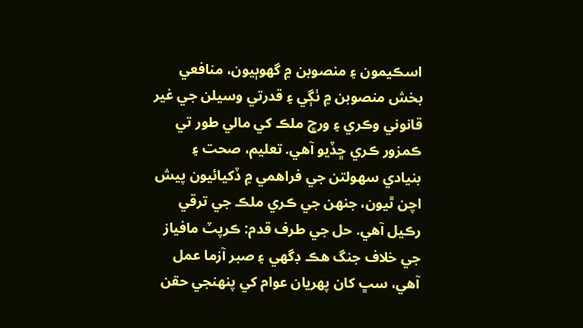اسڪيمون ۽ منصوبن ۾ گھوٻيون، منافعي بخش منصوبن ۾ ٺڳي ۽ قدرتي وسيلن جي غير قانوني وڪري ۽ ورڇ ملڪ کي مالي طور تي ڪمزور ڪري ڇڏيو آهي. تعليم، صحت ۽ بنيادي سھولتن جي فراهمي ۾ ڏکيائيون پيش اچن ٿيون، جنھن جي ڪري ملڪ جي ترقي رڪيل آهي. حل جي طرف قدم: ڪرپٽ مافياز جي خلاف جنگ ھڪ ڊگھي ۽ صبر آزما عمل آهي، سڀ کان پھريان عوام کي پنھنجي حقن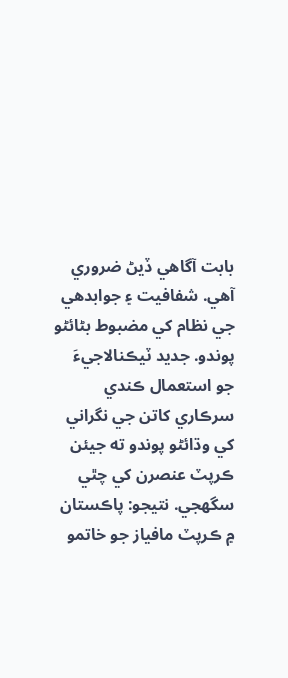بابت آگاهي ڏيڻ ضروري آهي. شفافيت ۽ جوابدهي جي نظام کي مضبوط بڻائڻو پوندو. جديد ٽيڪنالاجيءَ جو استعمال ڪندي سرڪاري کاتن جي نگراني کي وڌائڻو پوندو ته جيئن ڪرپٽ عنصرن کي چٿي سگھجي. نتيجو: پاڪستان ۾ ڪرپٽ مافياز جو خاتمو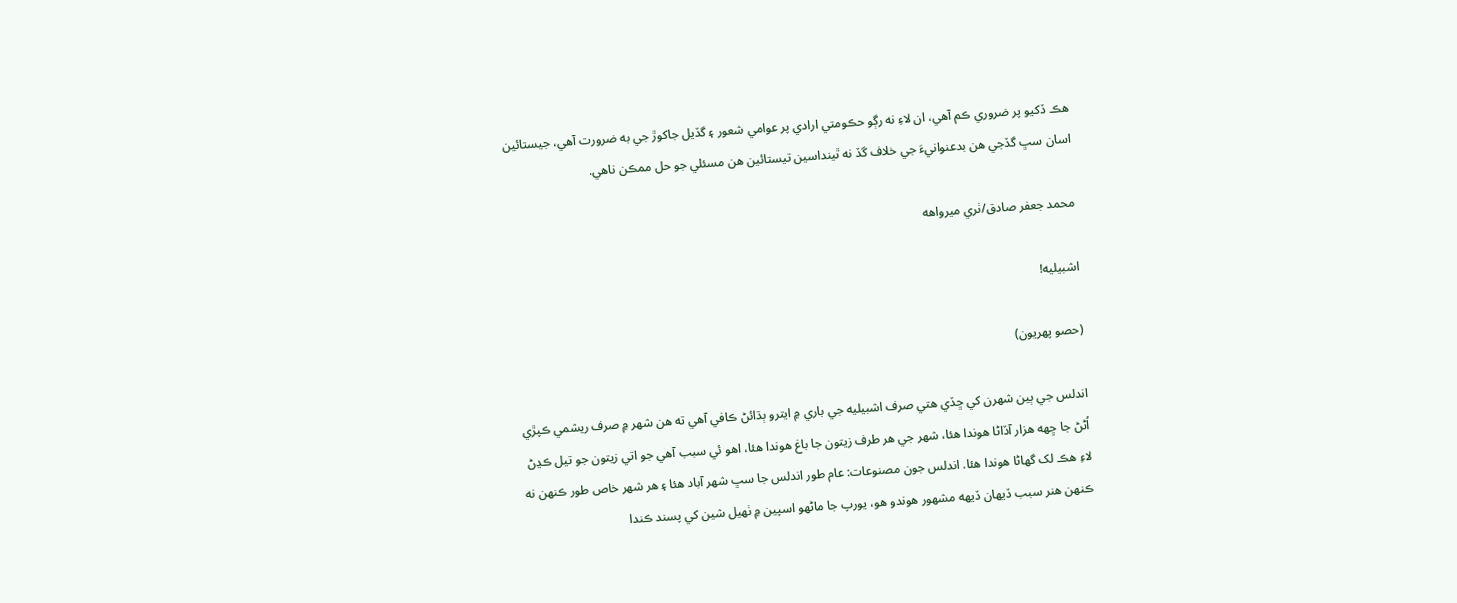ھڪ ڏکيو پر ضروري ڪم آهي، ان لاءِ نه رڳو حڪومتي ارادي پر عوامي شعور ۽ گڏيل جاکوڙ جي به ضرورت آهي، جيستائين اسان سڀ گڏجي هن بدعنوانيءَ جي خلاف گڏ نه ٿينداسين تيستائين هن مسئلي جو حل ممڪن ناھي.

محمد جعفر صادق/ٺري ميرواهه

اشبيليه!

(حصو پهريون)

اندلس جي ٻين شهرن کي ڇڏي هتي صرف اشبيليه جي باري ۾ ايترو ٻڌائڻ ڪافي آهي ته هن شهر ۾ صرف ريشمي ڪپڙي اُڻڻ جا ڇهه هزار آڏاڻا هوندا هئا، شهر جي هر طرف زيتون جا باغ هوندا هئا، اهو ئي سبب آهي جو اتي زيتون جو تيل ڪڍڻ لاءِ هڪ لک گھاڻا هوندا هئا. اندلس جون مصنوعات: عام طور اندلس جا سڀ شهر آباد هئا ۽ هر شهر خاص طور ڪنهن نه ڪنهن هنر سبب ڏيهان ڏيهه مشهور هوندو هو، يورپ جا ماڻهو اسپين ۾ ٺهيل شين کي پسند ڪندا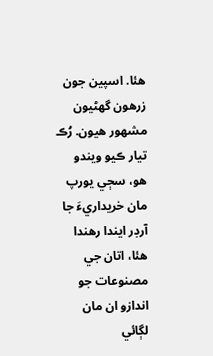هئا. اسپين جون زرهون گھڻيون مشهور هيون. رُڪ تيار ڪيو ويندو هو، سڄي يورپ مان خريداريءَ جا آرڊر ايندا رهندا هئا، اتان جي مصنوعات جو اندازو ان مان لڳائي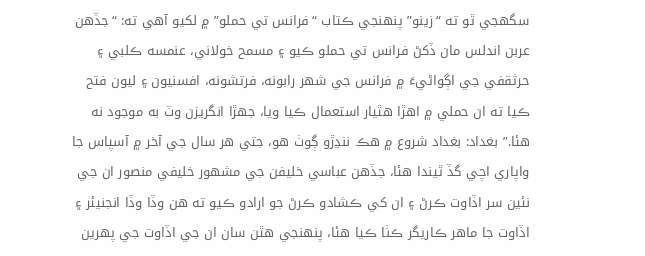سگھجي ٿو ته “زينو” پنهنجي ڪتاب “فرانس تي حملو” ۾ لکيو آهي ته: “جڏهن عربن اندلس مان ڏکڻ فرانس تي حملو ڪيو ۽ مسمح خولاني، عنمسه ڪلبي ۽ حرثقفي جي اڳواڻيءَ ۾ فرانس جي شهر رابونه، فرتشونه، افسنيون ۽ ليون فتح ڪيا ته ان حملي ۾ اهڙا هٿيار استعمال ڪيا ويا، جھڙا انگريزن وٽ به موجود نه هئا.” بغداد: بغداد شروع ۾ هڪ ننڍڙو ڳوٺ هو، جتي هر سال جي آخر ۾ آسپاس جا واپاري اچي گڏ ٿيندا هئا، جڏهن عباسي خليفن جي مشهور خليفي منصور ان جي نئين سر اڏاوت ڪرڻ ۽ ان کي ڪشادو ڪرڻ جو ارادو ڪيو ته هن وڏا وڏا انجنيئر ۽ اڏاوت جا ماهر ڪاريگر ڪٺا ڪيا هئا، پنهنجي هٿن سان ان جي اڏاوت جي پهرين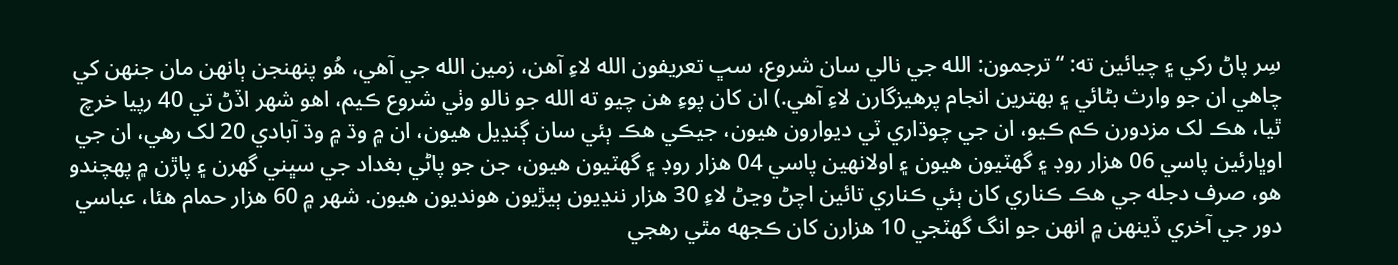سِر پاڻ رکي ۽ چيائين ته: “ترجمون: الله جي نالي سان شروع، سڀ تعريفون الله لاءِ آهن، زمين الله جي آهي، هُو پنهنجن ٻانهن مان جنهن کي چاهي ان جو وارث بڻائي ۽ بهترين انجام پرهيزگارن لاءِ آهي.) ان کان پوءِ هن چيو ته الله جو نالو وٺي شروع ڪيم، اهو شهر اڏڻ تي 40 رپيا خرچ ٿيا، هڪ لک مزدورن ڪم ڪيو، ان جي چوڌاري ٽي ديوارون هيون، جيڪي هڪ ٻئي سان ڳنڍيل هيون، ان ۾ وڌ ۾ وڌ آبادي 20 لک رهي، ان جي اوڀارئين پاسي 06 هزار روڊ ۽ گھٽيون هيون ۽ اولانهين پاسي 04 هزار روڊ ۽ گھٽيون هيون، جن جو پاڻي بغداد جي سڀني گھرن ۽ پاڙن ۾ پهچندو هو، صرف دجله جي هڪ ڪناري کان ٻئي ڪناري تائين اچڻ وڃڻ لاءِ 30 هزار ننڍيون ٻيڙيون هونديون هيون. شهر ۾ 60 هزار حمام هئا، عباسي دور جي آخري ڏينهن ۾ انهن جو انگ گھٽجي 10 هزارن کان ڪجھه مٿي رهجي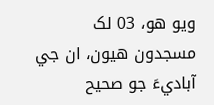ويو هو، 03 لک مسجدون هيون، ان جي آباديءَ جو صحيح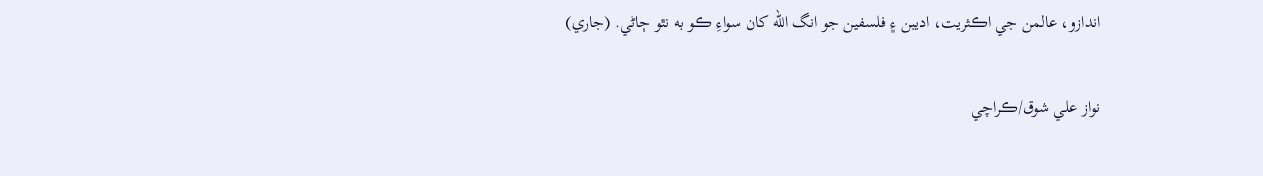اندازو، عالمن جي اڪثريت، اديبن ۽ فلسفين جو انگ الله کان سواءِ ڪو به نٿو ڄاڻي. (جاري)

نواز علي شوق/ڪراچي